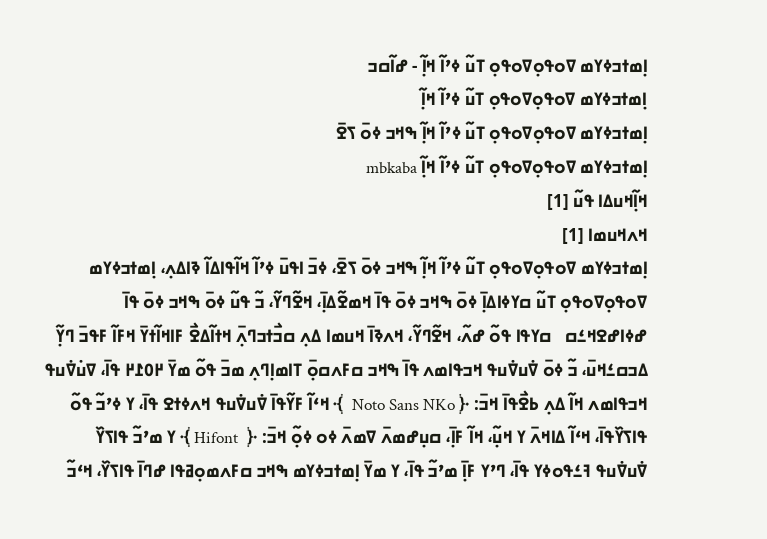ߊ߲ߘߙߏߦߌߘ ߜߋߟߋ߲ߜߋߟߋ߲ ߠߎ߬ ߦߴߊ߬ ߞߊ߲߬ - ߝߊ߬ߛߏ
ߊ߲ߘߙߏߦߌߘ ߜߋߟߋ߲ߜߋߟߋ߲ ߠߎ߬ ߦߴߊ߬ ߞߊ߲߬
ߊ߲ߘߙߏߦߌߘ ߜߋߟߋ߲ߜߋߟߋ߲ ߠߎ߬ ߦߴߊ߬ ߞߊ߲߬ ߒߞߏ ߦߋ߫ ߖߐ߫
ߊ߲ߘߙߏߦߌߘ ߜߋߟߋ߲ߜߋߟߋ߲ ߠߎ߬ ߦߴߊ߬ ߞߊ߲߬ mbkaba
ߞߊ߲߬ߞߎߡߊ ߟߎ߬ [1]
ߞߍߞߎߘߊ [1]
ߊ߲ߘߙߏߦߌߘ ߜߋߟߋ߲ߜߋߟߋ߲ ߠߎ߬ ߦߴߊ߬ ߞߊ߲߬ ߒߞߏ ߦߋ߫ ߖߐ߫، ߦߏ߫ ߊߟߎ߫ ߦߴߊ߬ ߞߊ߬ߟߊߡߊ߬ ߢߊߡߍ߲، ߊ߲ߘߙߏߦߌߘ ߜߋߟߋ߲ߜߋߟߋ߲ ߠߎ߬ ߛߌߦߊߡߊ߲߫ ߦߋ߫ ߒߞߏ ߦߋ߫ ߟߊ߫ ߞߘߐ߬ߡߊ߲߫، ߞߐ߬ߣߌ߬، ߏ߬ ߟߎ߬ ߦߋ߫ ߒߞߏ ߦߋ߫ ߟߊ߫ ߝߦߊߝߐߞߑߛ   ߛߌߟߊ ߟߋ߬ ߝߍ߬، ߞߐ߬ߣߌ߬، ߞߍߢߊ߫ ߞߎߘߊ ߡߍ߲ ߛߏ߯ߙߏߣߍ߲߫ ߞߙߊ߬ߡߐ߯ ߓߊߞߊ߬ߙߌ߫ ߞߓߊ߬ ߓߟߏ߫ ߣߌ߲߬ ߡߏߛߑߞߎ߫، ߏ߬ ߦߋ߫ ߜ߭ߎߜ߭ߎߟ ߞߏߟߊߘߍ ߟߊ߫ ߒߞߏ ߛߓߍߛߋ߲߫ ߠߊߘߊ߲ߣߍ߲ ߘߏ߫ ߟߋ߬ ߘߌ߫ ߂߀߁߂ ߟߊ߫، ߜߎ߭ߜ߭ߎߟ ߞߏߟߊߘߍ ߞߊ߬ ߡߍ߲ ߕߐ߯ߟߊ߫ ߞߏ߫: ﴿ Noto Sans NKo  ﴾ ߞߵߊ߬ ߓߌ߬ߟߊ߫ ߜ߭ߎߜ߭ߎߟ ߞߍߦߙߐ ߟߊ߫، ߌ ߦߴߏ߬ ߟߋ߬ ߟߊߖߌ߰ߟߊ߫، ߞߵߊ߬ ߡߊߞߍ߫ ߌ ߞߎ߲߬، ߞߊ߬ ߓߊ߲߫، ߛߎ߲ߝߘߍ߫ ߜߘߍ߫ ߦߋ ߦߋ߲߬ ߞߏ߫: ﴿  Hifont ﴾ ߌ ߘߴߏ߬ ߟߊߖߌ߰ ߜ߭ߎߜ߭ߎߟ ߔߑߟߋߦߌ ߟߊ߫، ߣߴߌ ߓߊ߲߫ ߘߴߏ߬ ߟߊ߫، ߌ ߘߌ߫ ߊ߲ߘߙߏߦߌߘ ߒߞߏ ߛߓߍߘߋ߲ߥߟߊ ߝߣߊ߫ ߟߊߖߌ߰، ߞߵߏ߬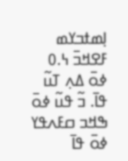ߊ߲ߘߙߏߌߘ ߓߐߞߏ߫ ߆.߀ ߦߋ߫ ߡߍ߲ ߠߎ߬ ߟߊ߫. ߏ߬ ߟߎ߬ ߦߋ߫ ߒߞߏ ߛߓߍߟߌ ߦߋ߫ ߟߊ߫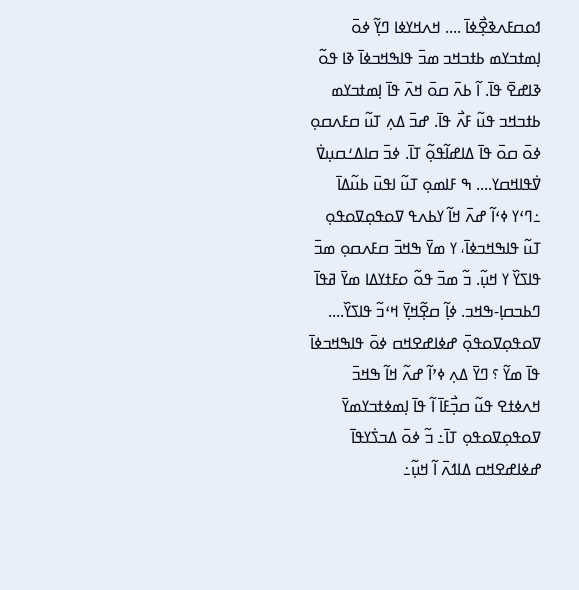ߗߋߛߓߍߢߐ߲߯ߦߊ߫ .... ߞߍߞߌߦߊ ߣߌ߲߬ ߦߋ߫ ߊ߲ߘߙߏߌߘ ߕߙߏߞߏ ߘߏ߫ ߟߊߒߞߏߦߊ߫ ߢߊ ߟߋ߬ ߢߊߝߐ߫ ߟߊ߫. ߊ߬ ߕߍ߫ ߛߋ߫ ߞߍ߫ ߟߊ߫ ߊ߲ߘߙߏߌߘ ߕߙߏߞߏ ߟߎ߬ ߓߍ߯ ߟߊ߫. ߝߏ߫ ߡߍ߲ ߠߎ߬ ߛߓߍߛߋ߲ ߦߋ߫ ߛߋ߫ ߟߊ߫ ߡߊߝߊ߬ߟߋ߲߬ ߠߊ߫. ߦߏ߫ ߛߊߡߑߛߎ߲ߜ߭ ߜ߭ߟߊߞߛߌ.... ߒ ߓߊߘߋ߲ ߠߎ߬ ߊߟߎ߫ ߕߎ߬ߡߊ߫ ߸ߣߵߌ ߦߵߊ߬ ߝߍ߫ ߞߊ߬ ߌߕߍߟ ߜߋߟߋ߲ߜߋߟߋ߲ ߠߎ߬ ߟߊߒߞߏߦߊ߫، ߌ ߘߌ߫ ߒߞߏ߫ ߛߓߍߛߋ߲ ߘߏ߫ ߟߊߖߌ߰ ߌ ߞߎ߲߬. ߏ߬ ߘߏ߫ ߟߋ߬ ߋߓߙߌߡߊ ߘߌ߫ ߥߟߊ߫ ߣߕߏߛߊ߲-ߒߞߏ. ߦߊ߲߬ ߛߐ߲߬ߞߌ߲߫ ߞߵߏ߬ ߟߊߖߌ߰.... ߜߋߟߋ߲ߜߋߟߋ߲߫ ߝߦߊߝߐߞߛ ߦߋ߫ ߟߊߒߞߏߦߊ߫ ߟߊ߫ ߘߌ߬ ؟ ߣߌ߫ ߡߍ߲ ߦߴߊ߬ ߝߍ߬ ߞߊ߬ ߒߞߏ߫ ߞߍߦߙߐ ߟߎ߬ ߛߏ߲߯ߓߊ߫ ߊ߬ ߟߊ߫ ߊ߲ߘߦߙߏߌߘߌ߫ ߜߋߟߋ߲ߜߋߟߋ߲ ߠߊ߫߸ ߏ߬ ߦߋ߫ ߡߏߖ߭ߌߟߊ߫ ߝߦߊߝߐߞߛ ߡߊߗߍ߫ ߊ߬ ߞߎ߲߬߸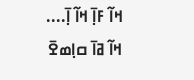ߞߊ߬ ߓߊ߲߫ ߞߊ߬ ߊ߲߫....
ߞߊ߬ ߥߊ߫ ߛߊ߲ߘߐ߫